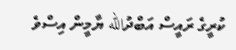ކުރީގެ ރައީސް އަބްދުالله ޔާމީން އިސްވެ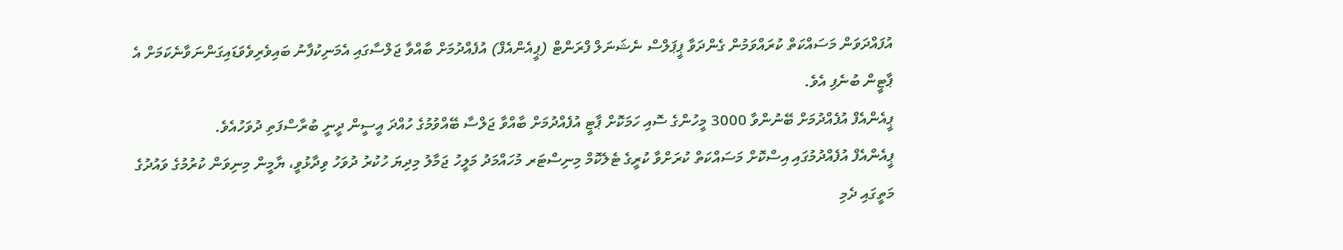އުފައްދަވަން މަސައްކަތް ކުރައްވަމުން ގެންދަވާ ޕީޕަލްސް ނެޝަނަލް ފްރަންޓް (ޕީއެންއެފް) އުފެއްދުމަށް ބާއްވާ ޖަލްސާގައި އެމަނިކުފާނު ބައިވެރިވެވަޑައިގަންނަވާނެކަމަށް އެ ޕާޓީން ބުނެފި އެވެ.
ޕީއެންއެފް އުފެއްދުމަށް ބޭނުންވާ 3000 މީހުންގެ ސޮއި ހަމަކޮށް ޕާޓީ އުފެއްދުމަށް ބާއްވާ ޖަލްސާ ބޭއްވުމުގެ ހުއްދަ އީސީން ދީނީ ބުރާސްފަތި ދުވަހުއެވެ.
ޕީއެންއެފް އުފެއްދުމުގައި އިސްކޮށް މަސައްކަތް ކުރަށްވާ ކުރީގެ ޓެލެކޮމް މިނިސްޓަރ މުހައްމަދު މަލީހު ޖަމާލު މިދިޔަ ހުކުރު ދުވަހު ވިދާޅުވީ، ޔާމީން މިނިވަން ކުރުމުގެ ވައުދުގެ މަތީގައި ދެމި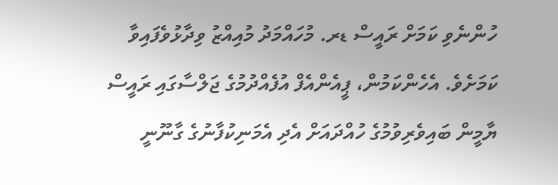ހުންނެވި ކަމަށް ރައީސް ޑރ. މުހައްމަދު މުއިއްޒު ވިދާޅުވެފައިވާ ކަމަށެވެ. އެހެންކަމުން، ޕީއެންއެފް އުފެއްދުމުގެ ޖަލްސާގައި ރައީސް ޔާމީން ބައިވެރިވުމުގެ ހުއްދައަށް އެދި އެމަނިކުފާނުގެ ގާނޫނީ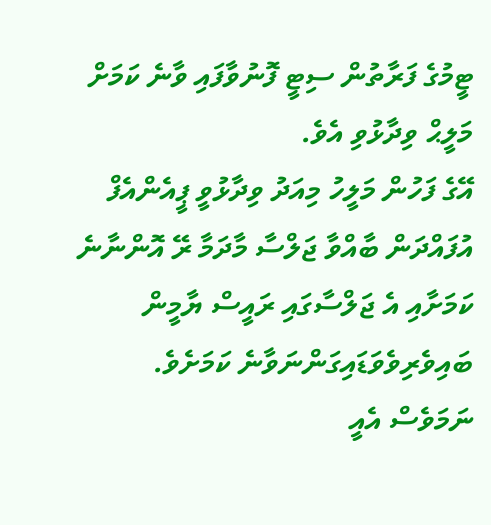ޓީމުގެ ފަރާތުން ސިޓީ ފޮނުވާފައި ވާނެ ކަމަށް މަލީޙް ވިދާޅުވި އެވެ.
އޭގެ ފަހުން މަލީހު މިއަދު ވިދާޅުވީ ޕީއެންއެފް އުފައްދަން ބާއްވާ ޖަލްސާ މާދަމާ ރޭ އޮންނާނެ ކަމަށާއި އެ ޖަލްސާގައި ރައީސް ޔާމީން ބައިވެރިވެވަޑައިގަންނަވާނެ ކަމަށެވެ. ނަމަވެސް އެއީ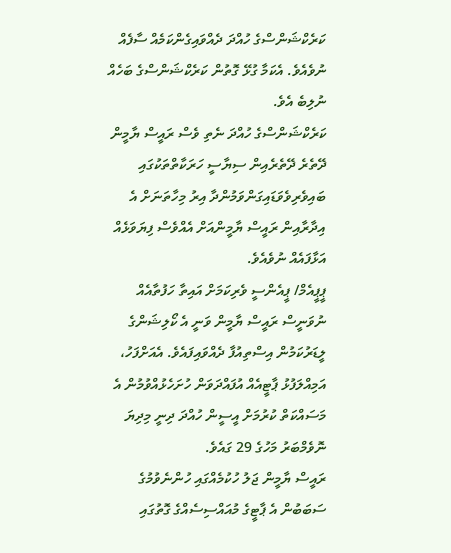ކަރެކްޝަންސްގެ ހުއްދަ ދެއްވައިގެންކަމެއް ސާފެއް ނުވެއެވެ. އެކަމާ ގުޅޭ ގޮތުން ކަރެކްޝަންސްގެ ބަހެއް ނުލިބެ އެވެ.
ކަރެކްޝަންސްގެ ހުއްދަ ނެތި ވެސް ރައީސް ޔާމީން ދޭތެރެ ދޭތެރެއިން ސިޔާސީ ހަރަކާތްތަކުގައި ބައިވެރިވެވަޑައިގަންވަމުންދާ އިރު މިހާތަނަށް އެ އިދާރާއިން ރައީސް ޔާމީންއަށް އެއްވެސް ފިޔަވަޅެއް އަޅާފައެއް ނުވެއެވެ.
ޕީޕީއެމް/ ޕީއެންސީ ވެރިކަމަށް އައިތާ ހަފުތާއެއް ނުވަނީސް ރައީސް ޔާމީން ވަނީ އެ ކޯލިޝަންގެ ލީޑަރުކަމުން އިސްތިއުފާ ދެއްވައިފައެވެ. އެއަށްފަހު، އަމިއްލަފުޅު ޕާޓީއެއް އުފައްދަވަން ހުށަހެޅުއްވުމުން އެ މަސައްކަތް ކުރުމަށް އީސީން ހުއްދަ ދިނީ މިދިޔަ ނޮވެމްބަރު މަހުގެ 29 ގައެވެ.
ރައީސް ޔާމީން ޖަލު ހުކުމެއްގައި ހުންނެވުމުގެ ސަބަބުން އެ ޕާޓީގެ މުއައްސިސެއްގެ ގޮތުގައި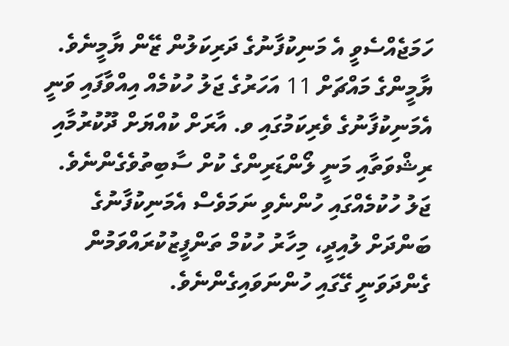ހަމަޖެއްސެވީ އެ މަނިކުފާނުގެ ދަރިކަލުން ޒޭން ޔާމީނެވެ.
ޔާމީންގެ މައްޗަށް 11 އަހަރުގެ ޖަލު ހުކުމެއް އިއްވާފައި ވަނީ އެމަނިކުފާނުގެ ވެރިކަމުގައި ވ. އާރަށް ކުއްޔަށް ދޫކުރުމާއި ރިޝްވަތާއި މަނީ ލޯންޑަރިންގެ ކުށް ސާބިތުވެގެންނެވެ.
ޖަލު ހުކުމެއްގައި ހުންނެވި ނަމަވެސް އެމަނިކުފާނުގެ ބަންދަށް ލުއިދީ، މިހާރު ހުކުމް ތަންފީޒުކުރައްވަމުން ގެންދަވަނީ ގޭގައި ހުންނަވައިގެންނެވެ.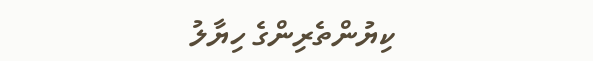ކިޔުންތެރިންގެ ހިޔާލު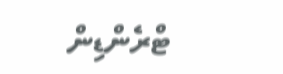ޓްރެންޑިން